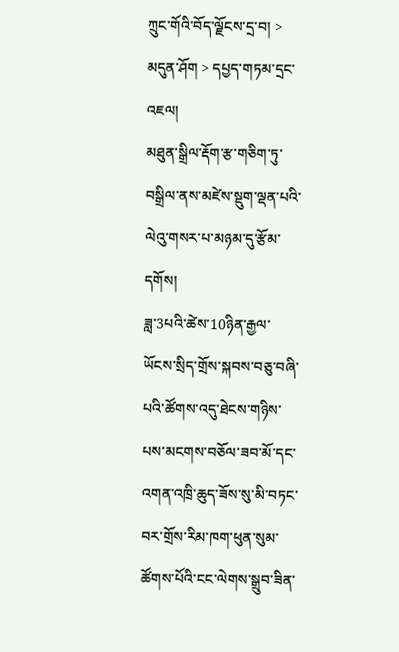ཀྲུང་གོའི་བོད་ལྗོངས་དྲ་བ། > མདུན་ཤོག > དཔྱད་གཏམ་དྲང་འཇལ།
མཐུན་སྒྲིལ་རྡོག་རྩ་གཅིག་ཏུ་བསྒྲིལ་ནས་མཛེས་སྡུག་ལྡན་པའི་ལེའུ་གསར་པ་མཉམ་དུ་རྩོམ་དགོས།
ཟླ་3པའི་ཚེས་10ཉིན་རྒྱལ་ཡོངས་སྲིད་གྲོས་སྐབས་བཅུ་བཞི་པའི་ཚོགས་འདུ་ཐེངས་གཉིས་པས་མངགས་བཅོལ་ཟབ་མོ་དང་འགན་འཁྲི་ཆུད་ཟོས་སུ་མི་བཏང་བར་གྲོས་རིམ་ཁག་ཕུན་སུམ་ཚོགས་པོའི་ངང་ལེགས་སྒྲུབ་ཟིན་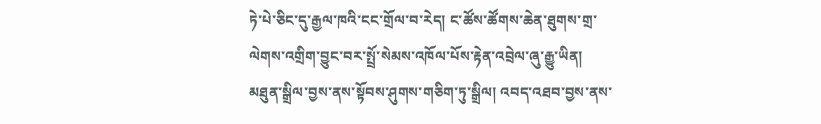ཏེ་པེ་ཅིང་དུ་རྒྱལ་ཁའི་ངང་གྲོལ་བ་རེད། ང་ཚོས་ཚོགས་ཆེན་ཐུགས་གྲ་ལེགས་འགྲིག་བྱུང་བར་སྤྲོ་སེམས་འཁོལ་པོས་རྟེན་འབྲེལ་ཞུ་རྒྱུ་ཡིན།
མཐུན་སྒྲིལ་བྱས་ནས་སྟོབས་ཤུགས་གཅིག་ཏུ་སྒྲིལ། འབད་འཐབ་བྱས་ནས་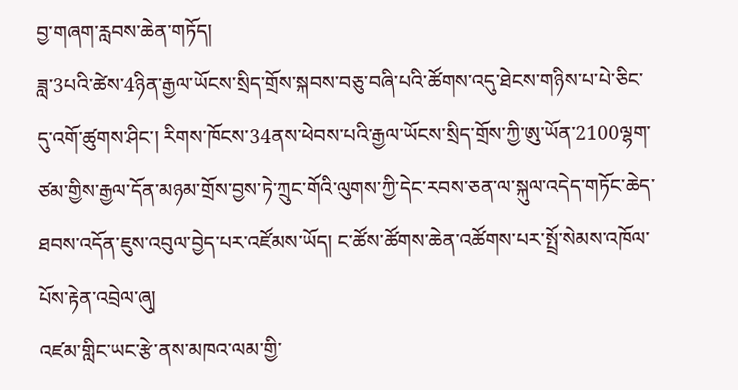བྱ་གཞག་རླབས་ཆེན་གཏོད།
ཟླ་3པའི་ཚེས་4ཉིན་རྒྱལ་ཡོངས་སྲིད་གྲོས་སྐབས་བཅུ་བཞི་པའི་ཚོགས་འདུ་ཐེངས་གཉིས་པ་པེ་ཅིང་དུ་འགོ་ཚུགས་ཤིང་། རིགས་ཁོངས་34ནས་ཕེབས་པའི་རྒྱལ་ཡོངས་སྲིད་གྲོས་ཀྱི་ཨུ་ཡོན་2100ལྷག་ཙམ་གྱིས་རྒྱལ་དོན་མཉམ་གྲོས་བྱས་ཏེ་ཀྲུང་གོའི་ལུགས་ཀྱི་དེང་རབས་ཅན་ལ་སྐུལ་འདེད་གཏོང་ཆེད་ཐབས་འདོན་ཇུས་འབུལ་བྱེད་པར་འཛོམས་ཡོད། ང་ཚོས་ཚོགས་ཆེན་འཚོགས་པར་སྤྲོ་སེམས་འཁོལ་པོས་རྟེན་འབྲེལ་ཞུ།
འཛམ་གླིང་ཡང་རྩེ་ནས་མཁའ་ལམ་གྱི་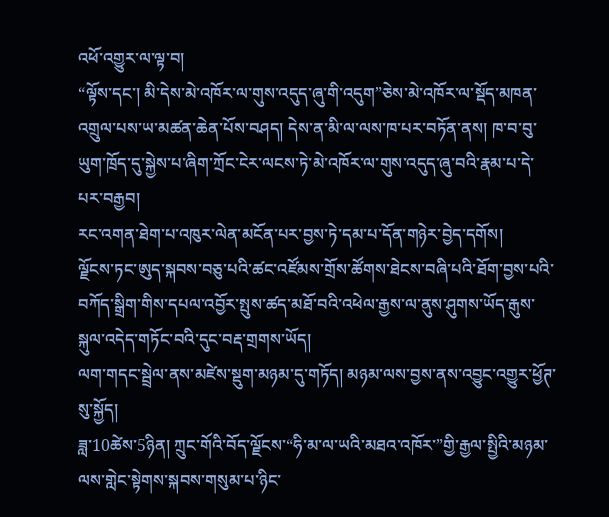འཕོ་འགྱུར་ལ་ལྟ་བ།
“ལྟོས་དང་། མི་དེས་མེ་འཁོར་ལ་གུས་འདུད་ཞུ་གི་འདུག”ཅེས་མེ་འཁོར་ལ་སྡོད་མཁན་འགྲུལ་པས་ཡ་མཚན་ཆེན་པོས་བཤད། དེས་ན་མི་ལ་ལས་ཁ་པར་བཏོན་ནས། ཁ་བ་བུ་ཡུག་ཁྲོད་དུ་སྐྱེས་པ་ཞིག་ཀྲོང་ངེར་ལངས་ཏེ་མེ་འཁོར་ལ་གུས་འདུད་ཞུ་བའི་རྣམ་པ་དེ་པར་བརྒྱབ།
རང་འགན་ཐེག་པ་འཁུར་ལེན་མངོན་པར་བྱས་ཏེ་དམ་པ་དོན་གཉེར་བྱེད་དགོས།
ལྗོངས་ཏང་ཨུད་སྐབས་བཅུ་པའི་ཚང་འཛོམས་གྲོས་ཚོགས་ཐེངས་བཞི་པའི་ཐོག་བྱས་པའི་བཀོད་སྒྲིག་གིས་དཔལ་འབྱོར་སྤུས་ཚད་མཐོ་བའི་འཕེལ་རྒྱས་ལ་ནུས་ཤུགས་ཡོད་རྒུས་སྐུལ་འདེད་གཏོང་བའི་དུང་བརྡ་གྲགས་ཡོད།
ལག་གདང་སྦྲེལ་ནས་མཛེས་སྡུག་མཉམ་དུ་གཏོད། མཉམ་ལས་བྱས་ནས་འབྱུང་འགྱུར་ཕྱོཊ་སུ་སྐྱོད།
ཟླ་10ཚེས་5ཉིན། ཀྲུང་གོའི་བོད་ལྗོངས་“ཧི་མ་ལ་ཡའི་མཐའ་འཁོར་”གྱི་རྒྱལ་སྤྱིའི་མཉམ་ལས་གླེང་སྟེགས་སྐབས་གསུམ་པ་ཉིང་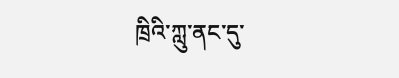ཁྲིའི་ཀླུ་ནང་དུ་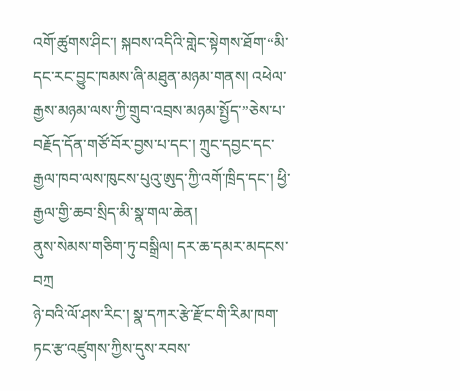འགོ་ཚུགས་ཤིང་། སྐབས་འདིའི་གླེང་སྟེགས་ཐོག་“མི་དང་རང་བྱུང་ཁམས་ཞི་མཐུན་མཉམ་གནས། འཕེལ་རྒྱས་མཉམ་ལས་ཀྱི་གྲུབ་འབྲས་མཉམ་སྤྱོད་”ཅེས་པ་བརྗོད་དོན་གཙོ་བོར་བྱས་པ་དང་། ཀྲུང་དབྱང་དང་རྒྱལ་ཁབ་ལས་ཁུངས་པུའུ་ཨུད་ཀྱི་འགོ་ཁྲིད་དང་། ཕྱི་རྒྱལ་གྱི་ཆབ་སྲིད་མི་སྣ་གལ་ཆེན།
ནུས་སེམས་གཅིག་ཏུ་བསྒྲིལ། དར་ཆ་དམར་མདངས་བཀྲ
ཉེ་བའི་ལོ་ཤས་རིང་། སྣ་དཀར་རྩེ་རྫོང་གི་རིམ་ཁག་ཏང་རྩ་འཛུགས་ཀྱིས་དུས་རབས་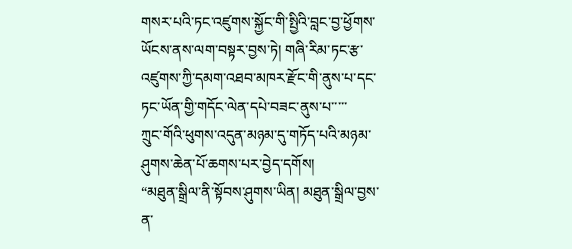གསར་པའི་ཏང་འཛུགས་སྐྱོང་གི་སྤྱིའི་བླང་བྱ་ཕྱོགས་ཡོངས་ནས་ལག་བསྟར་བྱས་ཏེ། གཞི་རིམ་ཏང་རྩ་འཛུགས་ཀྱི་དམག་འཐབ་མཁར་རྫོང་གི་ནུས་པ་དང་ཏང་ཡོན་གྱི་གདོང་ལེན་དཔེ་བཟང་ནུས་པ་་་་་
ཀྲུང་གོའི་ཕུགས་འདུན་མཉམ་དུ་གཏོད་པའི་མཉམ་ཤུགས་ཆེན་པོ་ཆགས་པར་བྱེད་དགོས།
“མཐུན་སྒྲིལ་ནི་སྟོབས་ཤུགས་ཡིན། མཐུན་སྒྲིལ་བྱས་ན་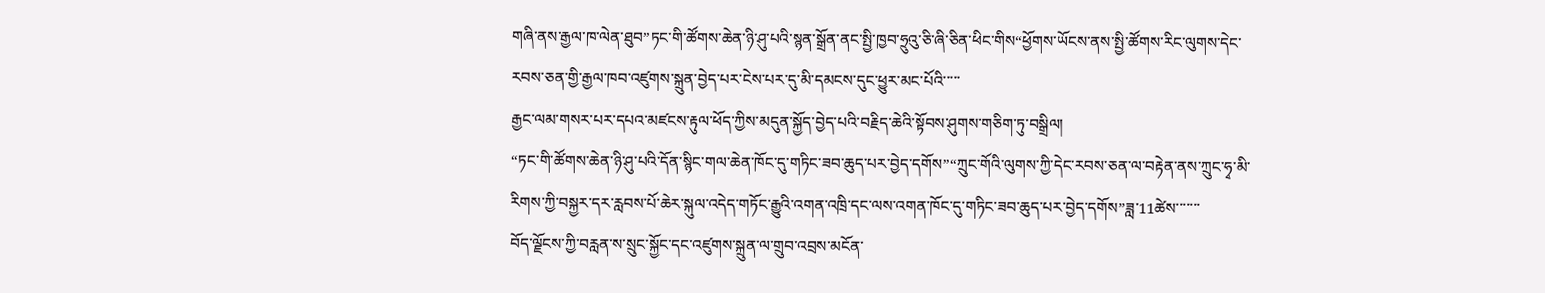གཞི་ནས་རྒྱལ་ཁ་ལེན་ཐུབ”ཏང་གི་ཚོགས་ཆེན་ཉི་ཤུ་པའི་སྙན་སྒྲོན་ནང་སྤྱི་ཁྱབ་ཧྲུའུ་ཅི་ཞི་ཅིན་ཕིང་གིས“ཕྱོགས་ཡོངས་ནས་སྤྱི་ཚོགས་རིང་ལུགས་དེང་རབས་ཅན་གྱི་རྒྱལ་ཁབ་འཛུགས་སྐྲུན་བྱེད་པར་ངེས་པར་དུ་མི་དམངས་དུང་ཕྱུར་མང་པོའི་་་་་
རྒྱང་ལམ་གསར་པར་དཔའ་མཛངས་རྟུལ་ཕོད་ཀྱིས་མདུན་སྐྱོད་བྱེད་པའི་བརྗིད་ཆེའི་སྟོབས་ཤུགས་གཅིག་ཏུ་བསྒྲིལ།
“ཏང་གི་ཚོགས་ཆེན་ཉི་ཤུ་པའི་དོན་སྙིང་གལ་ཆེན་ཁོང་དུ་གཏིང་ཟབ་ཆུད་པར་བྱེད་དགོས”“ཀྲུང་གོའི་ལུགས་ཀྱི་དེང་རབས་ཅན་ལ་བརྟེན་ནས་ཀྲུང་ཧྭ་མི་རིགས་ཀྱི་བསྐྱར་དར་རླབས་པོ་ཆེར་སྐུལ་འདེད་གཏོང་རྒྱུའི་འགན་འཁྲི་དང་ལས་འགན་ཁོང་དུ་གཏིང་ཟབ་ཆུད་པར་བྱེད་དགོས”ཟླ་11ཚེས་་་་་་་
བོད་ལྗོངས་ཀྱི་བརླན་ས་སྲུང་སྐྱོང་དང་འཛུགས་སྐྲུན་ལ་གྲུབ་འབྲས་མངོན་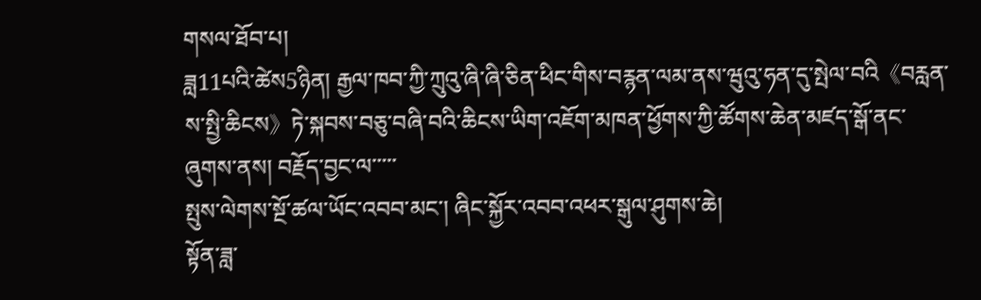གསལ་ཐོབ་པ།
ཟླ11པའི་ཚེས5ཉིན། རྒྱལ་ཁབ་ཀྱི་ཀྲུའུ་ཞི་ཞི་ཅིན་ཕིང་གིས་བརྙན་ལམ་ནས་ཝུའུ་ཧན་དུ་སྤེལ་བའི《བརླན་ས་སྤྱི་ཆིངས》ཏེ་སྐབས་བཅུ་བཞི་བའི་ཆིངས་ཡིག་འཇོག་མཁན་ཕྱོགས་ཀྱི་ཚོགས་ཆེན་མཛད་སྒོ་ནང་ཞུགས་ནས། བརྗོད་བྱང་ལ་་་་་
སྤུས་ལེགས་སྔོ་ཚལ་ཡོང་འབབ་མང་། ཞིང་སྐྱོར་འབབ་འཕར་སྒུལ་ཤུགས་ཆེ།
སྟོན་ཟླ་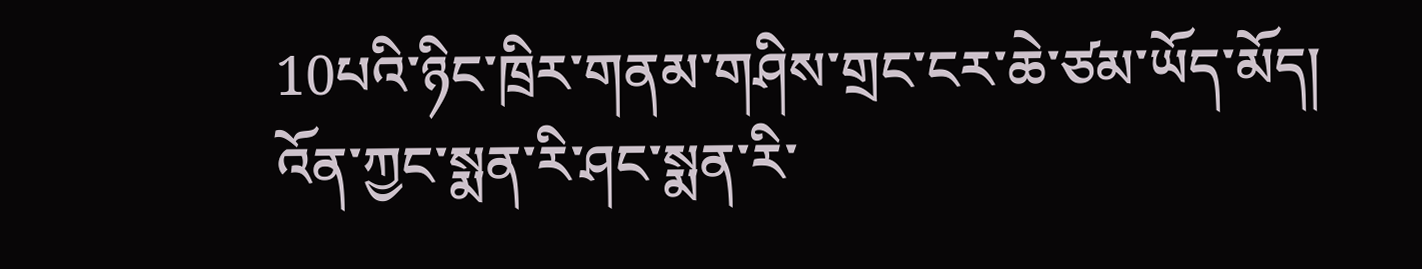10པའི་ཉིང་ཁྲིར་གནམ་གཤིས་གྲང་ངར་ཆེ་ཙམ་ཡོད་མོད། འོན་ཀྱང་སྨན་རི་ཤང་སྨན་རི་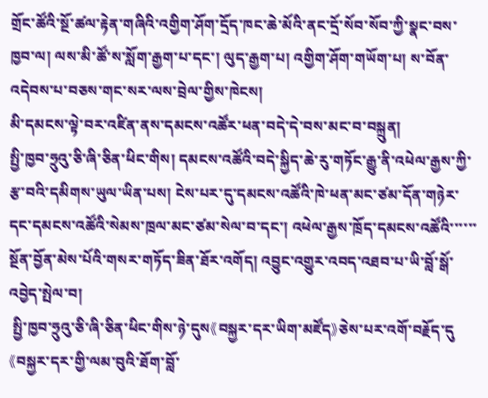གྲོང་ཚོའི་སྔོ་ཚལ་རྟེན་གཞིའི་འགྱིག་ཤོག་དྲོད་ཁང་ཆེ་མོའི་ནང་དྲོ་སོབ་སོབ་ཀྱི་སྣང་བས་ཁྱབ་ལ། ལས་མི་ཚོ་ས་སློག་རྒྱག་པ་དང་། ལུད་རྒྱག་པ། འགྱིག་ཤོག་གཡོག་པ། ས་བོན་འདེབས་པ་བཅས་གང་སར་ལས་བྲེལ་གྱིས་ཁེངས།
མི་དམངས་ལྟེ་བར་འཛིན་ནས་དམངས་འཚོར་ཕན་བདེ་དེ་བས་མང་བ་བསྐྲུན།
སྤྱི་ཁྱབ་ཧྲུའུ་ཅི་ཞི་ཅིན་ཕིང་གིས། དམངས་འཚོའི་བདེ་སྐྱིད་ཆེ་རུ་གཏོང་རྒྱུ་ནི་འཕེལ་རྒྱས་ཀྱི་རྩ་བའི་དམིགས་ཡུལ་ཡིན་པས། ངེས་པར་དུ་དམངས་འཚོའི་ཁེ་ཕན་མང་ཙམ་དོན་གཉེར་དང་དམངས་འཚོའི་སེམས་ཁྲལ་མང་ཙམ་སེལ་བ་དང་། འཕེལ་རྒྱས་ཁྲོད་དམངས་འཚོའི་་་་་་
སྔོན་བྱོན་མེས་པོའི་གསར་གཏོད་ཟིན་ཐོར་འགོད། འབྱུང་འགྱུར་འབད་འཐབ་པ་ཡི་བློ་སྒོ་འབྱེད་སྤེལ་བ།
 སྤྱི་ཁྱབ་ཧྲུའུ་ཅི་ཞི་ཅིན་ཕིང་གིས་ཉེ་དུས《བསྐྱར་དར་ཡིག་མཛོད》ཅེས་པར་འགོ་བརྗོད་དུ《བསྐྱར་དར་གྱི་ལམ་བུའི་ཐོག་བློ་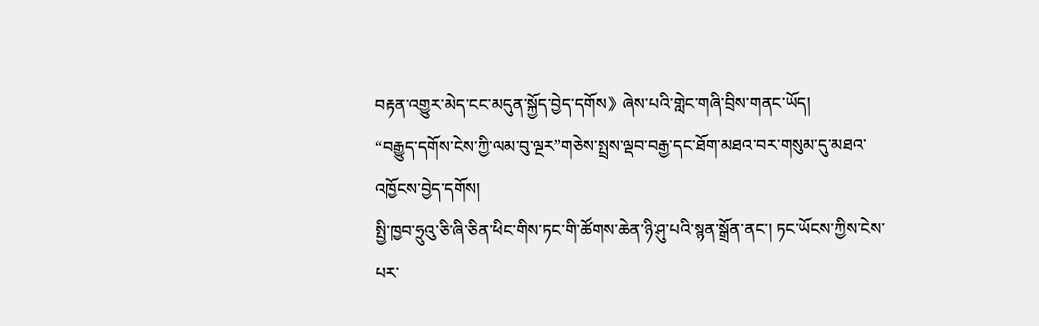བརྟན་འགྱུར་མེད་ངང་མདུན་སྐྱོད་བྱེད་དགོས》ཞེས་པའི་གླེང་གཞི་བྲིས་གནང་ཡོད།
“བརྒྱུད་དགོས་ངེས་ཀྱི་ལམ་བུ་ལྔར”གཅེས་སྤྲས་ལྡབ་བརྒྱ་དང་ཐོག་མཐའ་བར་གསུམ་དུ་མཐའ་འཁྱོངས་བྱེད་དགོས།
སྤྱི་ཁྱབ་ཧྲུའུ་ཅི་ཞི་ཅིན་ཕིང་གིས་ཏང་གི་ཚོགས་ཆེན་ཉི་ཤུ་པའི་སྙན་སྒྲོན་ནང་། ཏང་ཡོངས་ཀྱིས་ངེས་པར་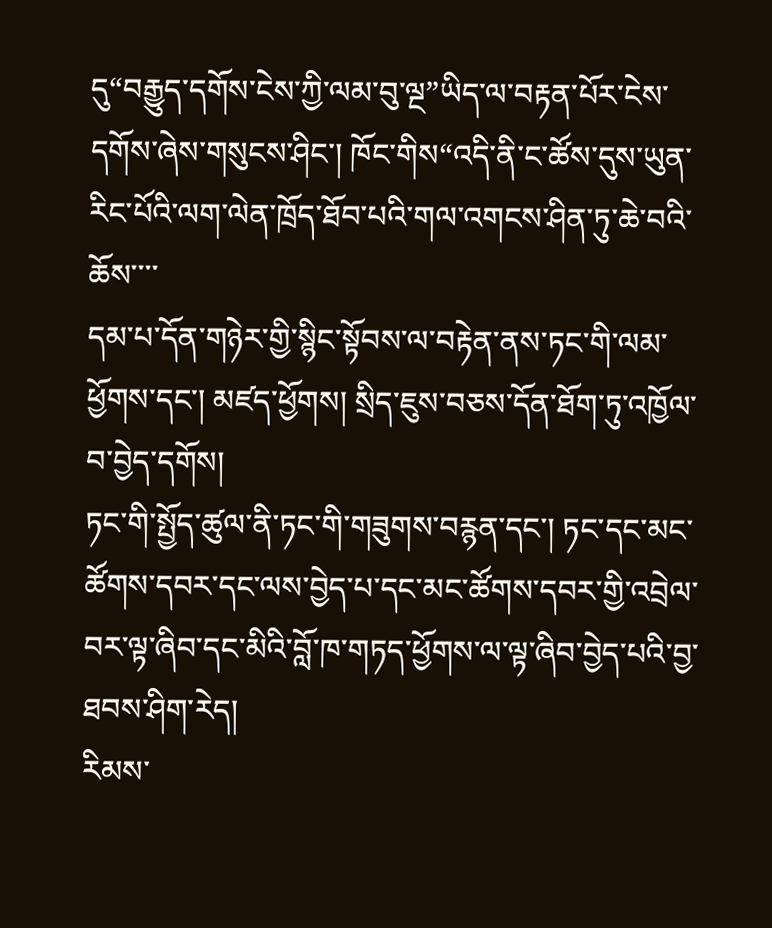དུ“བརྒྱུད་དགོས་ངེས་ཀྱི་ལམ་བུ་ལྔ”ཡིད་ལ་བརྟན་པོར་ངེས་དགོས་ཞེས་གསུངས་ཤིང་། ཁོང་གིས“འདི་ནི་ང་ཚོས་དུས་ཡུན་རིང་པོའི་ལག་ལེན་ཁྲོད་ཐོབ་པའི་གལ་འགངས་ཤིན་ཏུ་ཆེ་བའི་ཆོས་་་་
དམ་པ་དོན་གཉེར་གྱི་སྙིང་སྟོབས་ལ་བརྟེན་ནས་ཏང་གི་ལམ་ཕྱོགས་དང་། མཛད་ཕྱོགས། སྲིད་ཇུས་བཅས་དོན་ཐོག་ཏུ་འཁྱོལ་བ་བྱེད་དགོས།
ཏང་གི་སྤྱོད་ཚུལ་ནི་ཏང་གི་གཟུགས་བརྙན་དང་། ཏང་དང་མང་ཚོགས་དབར་དང་ལས་བྱེད་པ་དང་མང་ཚོགས་དབར་གྱི་འབྲེལ་བར་ལྟ་ཞིབ་དང་མིའི་བློ་ཁ་གཏད་ཕྱོགས་ལ་ལྟ་ཞིབ་བྱེད་པའི་བྱ་ཐབས་ཤིག་རེད།
རིམས་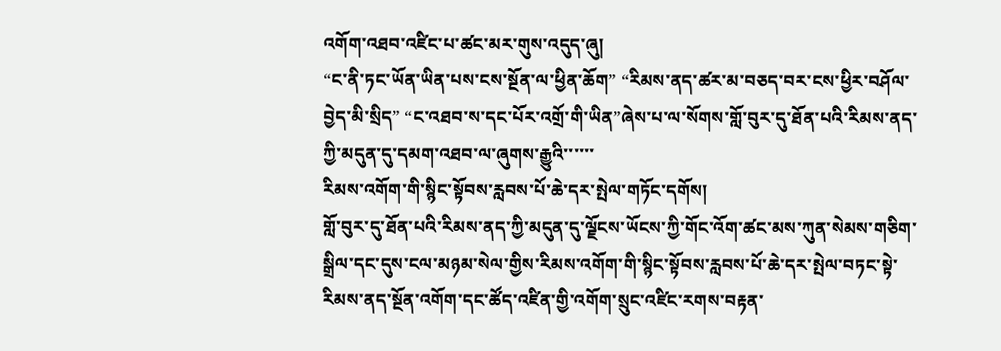འགོག་འཐབ་འཛིང་པ་ཚང་མར་གུས་འདུད་ཞུ།
“ང་ནི་ཏང་ཡོན་ཡིན་པས་ངས་སྔོན་ལ་ཕྱིན་ཆོག” “རིམས་ནད་ཚར་མ་བཅད་བར་ངས་ཕྱིར་བཤོལ་བྱེད་མི་སྲིད” “ང་འཐབ་ས་དང་པོར་འགྲོ་གི་ཡིན”ཞེས་པ་ལ་སོགས་གློ་བུར་དུ་ཐོན་པའི་རིམས་ནད་ཀྱི་མདུན་དུ་དམག་འཐབ་ལ་ཞུགས་རྒྱུའི་་་་་་
རིམས་འགོག་གི་སྙིང་སྟོབས་རླབས་པོ་ཆེ་དར་སྤེལ་གཏོང་དགོས།
གློ་བུར་དུ་ཐོན་པའི་རིམས་ནད་ཀྱི་མདུན་དུ་ལྗོངས་ཡོངས་ཀྱི་གོང་འོག་ཚང་མས་ཀུན་སེམས་གཅིག་སྒྲིལ་དང་དུས་ངལ་མཉམ་སེལ་གྱིས་རིམས་འགོག་གི་སྙིང་སྟོབས་རླབས་པོ་ཆེ་དར་སྤེལ་བཏང་སྟེ་རིམས་ནད་སྔོན་འགོག་དང་ཚོད་འཛིན་གྱི་འགོག་སྲུང་འཛིང་རགས་བརྟན་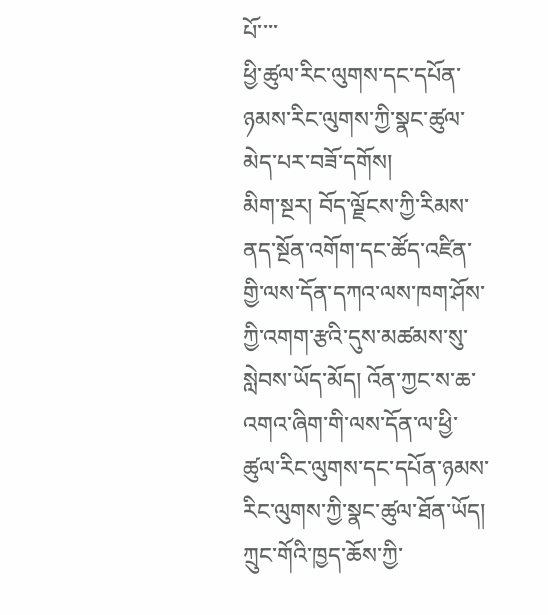པོ་་་་
ཕྱི་ཚུལ་རིང་ལུགས་དང་དཔོན་ཉམས་རིང་ལུགས་ཀྱི་སྣང་ཚུལ་མེད་པར་བཟོ་དགོས།
མིག་སྔར། བོད་ལྗོངས་ཀྱི་རིམས་ནད་སྔོན་འགོག་དང་ཚོད་འཛིན་གྱི་ལས་དོན་དཀའ་ལས་ཁག་ཤོས་ཀྱི་འགག་རྩའི་དུས་མཚམས་སུ་སླེབས་ཡོད་མོད། འོན་ཀྱང་ས་ཆ་འགའ་ཞིག་གི་ལས་དོན་ལ་ཕྱི་ཚུལ་རིང་ལུགས་དང་དཔོན་ཉམས་རིང་ལུགས་ཀྱི་སྣང་ཚུལ་ཐོན་ཡོད།
ཀྲུང་གོའི་ཁྱད་ཆོས་ཀྱི་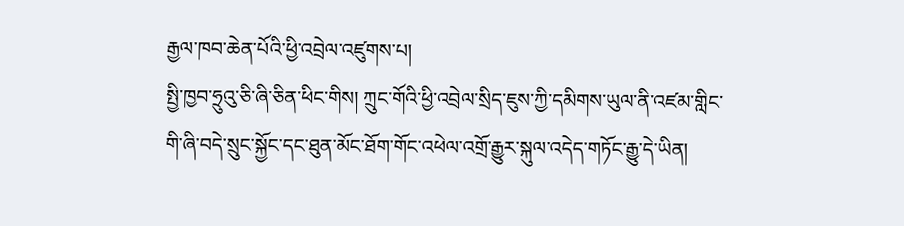རྒྱལ་ཁབ་ཆེན་པོའི་ཕྱི་འབྲེལ་འཛུགས་པ།
སྤྱི་ཁྱབ་ཧྲུའུ་ཅི་ཞི་ཅིན་ཕིང་གིས། ཀྲུང་གོའི་ཕྱི་འབྲེལ་སྲིད་ཇུས་ཀྱི་དམིགས་ཡུལ་ནི་འཛམ་གླིང་གི་ཞི་བདེ་སྲུང་སྐྱོང་དང་ཐུན་མོང་ཐོག་གོང་འཕེལ་འགྲོ་རྒྱུར་སྐུལ་འདེད་གཏོང་རྒྱུ་དེ་ཡིན།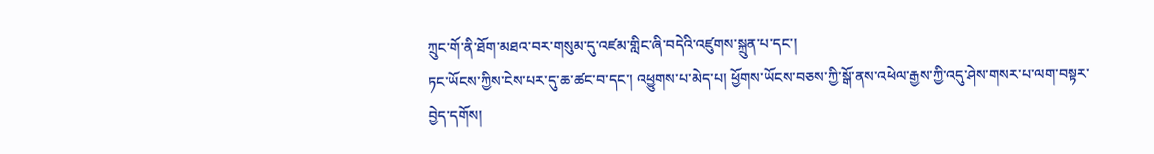ཀྲུང་གོ་ནི་ཐོག་མཐའ་བར་གསུམ་དུ་འཛམ་གླིང་ཞི་བདེའི་འཛུགས་སྐྲུན་པ་དང་།
ཏང་ཡོངས་ཀྱིས་ངེས་པར་དུ་ཆ་ཚང་བ་དང་། འཕྱུགས་པ་མེད་པ། ཕྱོགས་ཡོངས་བཅས་ཀྱི་སྒོ་ནས་འཕེལ་རྒྱས་ཀྱི་འདུ་ཤེས་གསར་པ་ལག་བསྟར་བྱེད་དགོས།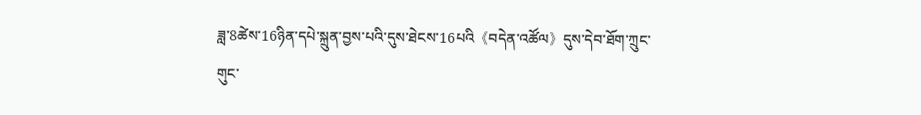ཟླ་8ཚེས་16ཉིན་དཔེ་སྐྲུན་བྱས་པའི་དུས་ཐེངས་16པའི《བདེན་འཚོལ》དུས་དེབ་ཐོག་ཀྲུང་གུང་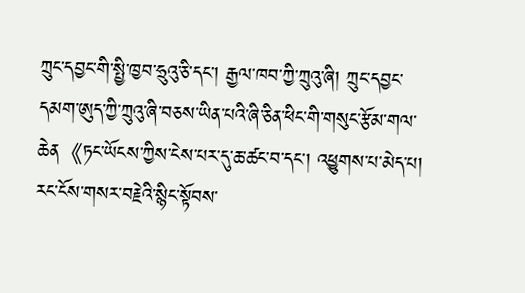ཀྲུང་དབྱང་གི་སྤྱི་ཁྱབ་ཧྲུའུ་ཅི་དང་། རྒྱལ་ཁབ་ཀྱི་ཀྲུའུ་ཞི། ཀྲུང་དབྱང་དམག་ཨུད་ཀྱི་ཀྲུའུ་ཞི་བཅས་ཡིན་པའི་ཞི་ཅིན་ཕིང་གི་གསུང་རྩོམ་གལ་ཆེན《ཏང་ཡོངས་ཀྱིས་ངེས་པར་དུ་ཆ་ཚང་བ་དང་། འཕྱུགས་པ་མེད་པ།
རང་ངོས་གསར་བརྗེའི་སྙིང་སྟོབས་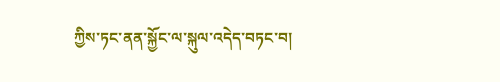ཀྱིས་ཏང་ནན་སྐྱོང་ལ་སྐུལ་འདེད་བཏང་བ།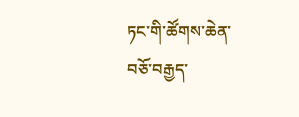ཏང་གི་ཚོགས་ཆེན་བཅོ་བརྒྱད་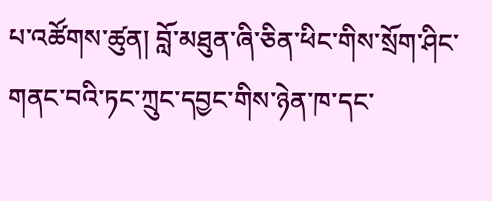པ་འཚོགས་ཚུན། བློ་མཐུན་ཞི་ཅིན་ཕིང་གིས་སྲོག་ཤིང་གནང་བའི་ཏང་ཀྲུང་དབྱང་གིས་ཉེན་ཁ་དང་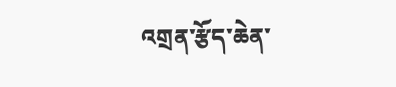འགྲན་རྩོད་ཆེན་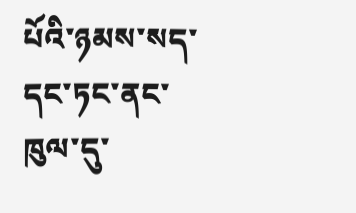པོའི་ཉམས་སད་དང་ཏང་ནང་ཁུལ་དུ་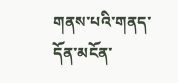གནས་པའི་གནད་དོན་མངོན་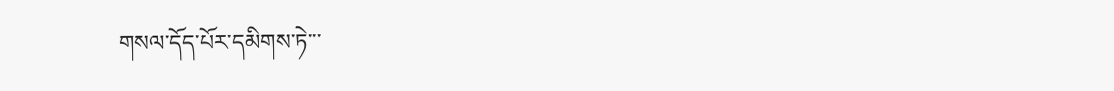གསལ་དོད་པོར་དམིགས་ཏེ་་་